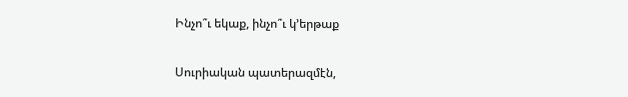Ինչո՞ւ եկաք, ինչո՞ւ կ’երթաք

Սուրիական պատերազմէն,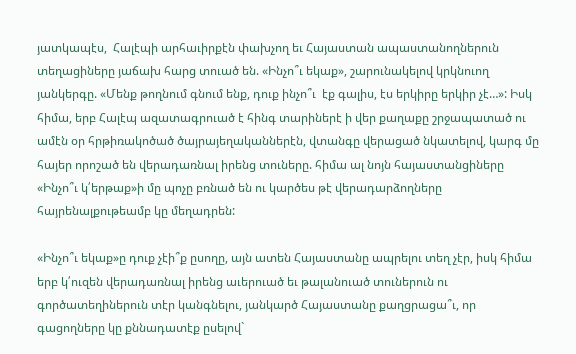յատկապէս,  Հալէպի արհաւիրքէն փախչող եւ Հայաստան ապաստանողներուն տեղացիները յաճախ հարց տուած են. «Ինչո՞ւ եկաք», շարունակելով կրկնուող յանկերգը. «Մենք թողնում գնում ենք, դուք ինչո՞ւ  էք գալիս, էս երկիրը երկիր չէ…»: Իսկ հիմա, երբ Հալէպ ազատագրուած է հինգ տարիներէ ի վեր քաղաքը շրջապատած ու ամէն օր հրթիռակոծած ծայրայեղականներէն, վտանգը վերացած նկատելով, կարգ մը հայեր որոշած են վերադառնալ իրենց տուները. հիմա ալ նոյն հայաստանցիները «Ինչո՞ւ կ՛երթաք»ի մը պոչը բռնած են ու կարծես թէ վերադարձողները հայրենալքութեամբ կը մեղադրեն:

«Ինչո՞ւ եկաք»ը դուք չէի՞ք ըսողը, այն ատեն Հայաստանը ապրելու տեղ չէր, իսկ հիմա երբ կ՛ուզեն վերադառնալ իրենց աւերուած եւ թալանուած տուներուն ու գործատեղիներուն տէր կանգնելու, յանկարծ Հայաստանը քաղցրացա՞ւ, որ գացողները կը քննադատէք ըսելով`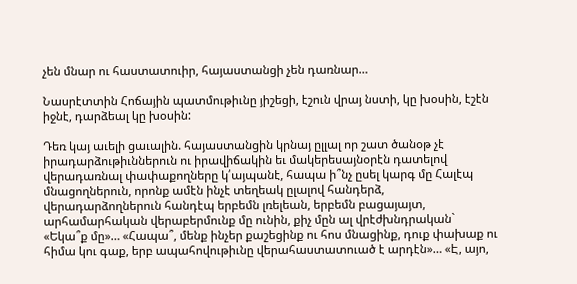չեն մնար ու հաստատուիր, հայաստանցի չեն դառնար…

Նասրէտտին Հոճային պատմութիւնը յիշեցի, էշուն վրայ նստի, կը խօսին, էշէն իջնէ, դարձեալ կը խօսին:

Դեռ կայ աւելի ցաւալին. հայաստանցին կրնայ ըլլալ որ շատ ծանօթ չէ իրադարձութիւններուն ու իրավիճակին եւ մակերեսայնօրէն դատելով վերադառնալ փափաքողները կ՛այպանէ, հապա ի՞նչ ըսել կարգ մը Հալէպ մնացողներուն, որոնք ամէն ինչէ տեղեակ ըլալով հանդերձ, վերադարձողներուն հանդէպ երբեմն լռելեան, երբեմն բացայայտ, արհամարհական վերաբերմունք մը ունին, քիչ մըն ալ վրէժխնդրական` «Եկա՞ք մը»… «Հապա՞, մենք ինչեր քաշեցինք ու հոս մնացինք, դուք փախաք ու հիմա կու գաք, երբ ապահովութիւնը վերահաստատուած է արդէն»… «Է, այո,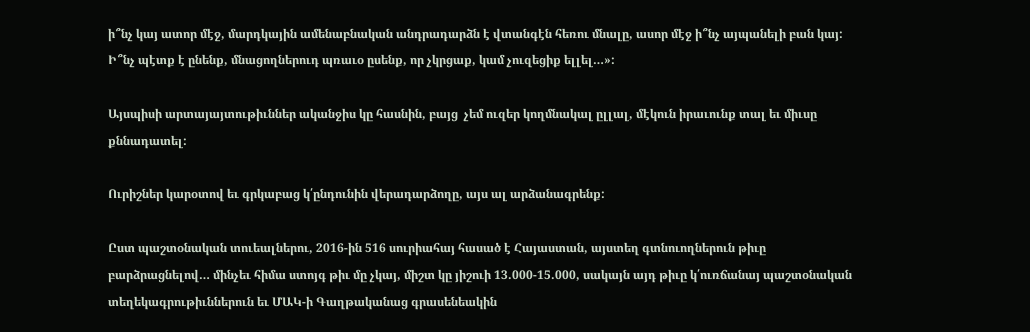ի՞նչ կայ ատոր մէջ, մարդկային ամենաբնական անդրադարձն է վտանգէն հեռու մնալը, ասոր մէջ ի՞նչ այպանելի բան կայ: Ի՞նչ պէտք է ընենք, մնացողներուդ պռաւօ ըսենք, որ չկրցաք, կամ չուզեցիք ելլել…»:

Այսպիսի արտայայտութիւններ ականջիս կը հասնին, բայց  չեմ ուզեր կողմնակալ ըլլալ, մէկուն իրաւունք տալ եւ միւսը քննադատել:

Ուրիշներ կարօտով եւ գրկաբաց կ՛ընդունին վերադարձողը, այս ալ արձանագրենք:

Ըստ պաշտօնական տուեալներու, 2016-ին 516 սուրիահայ հասած է Հայաստան, այստեղ գտնուողներուն թիւը բարձրացնելով… մինչեւ հիմա ստոյգ թիւ մը չկայ, միշտ կը յիշուի 13.000-15.000, սակայն այդ թիւը կ՛ուռճանայ պաշտօնական տեղեկագրութիւններուն եւ ՄԱԿ-ի Գաղթականաց գրասենեակին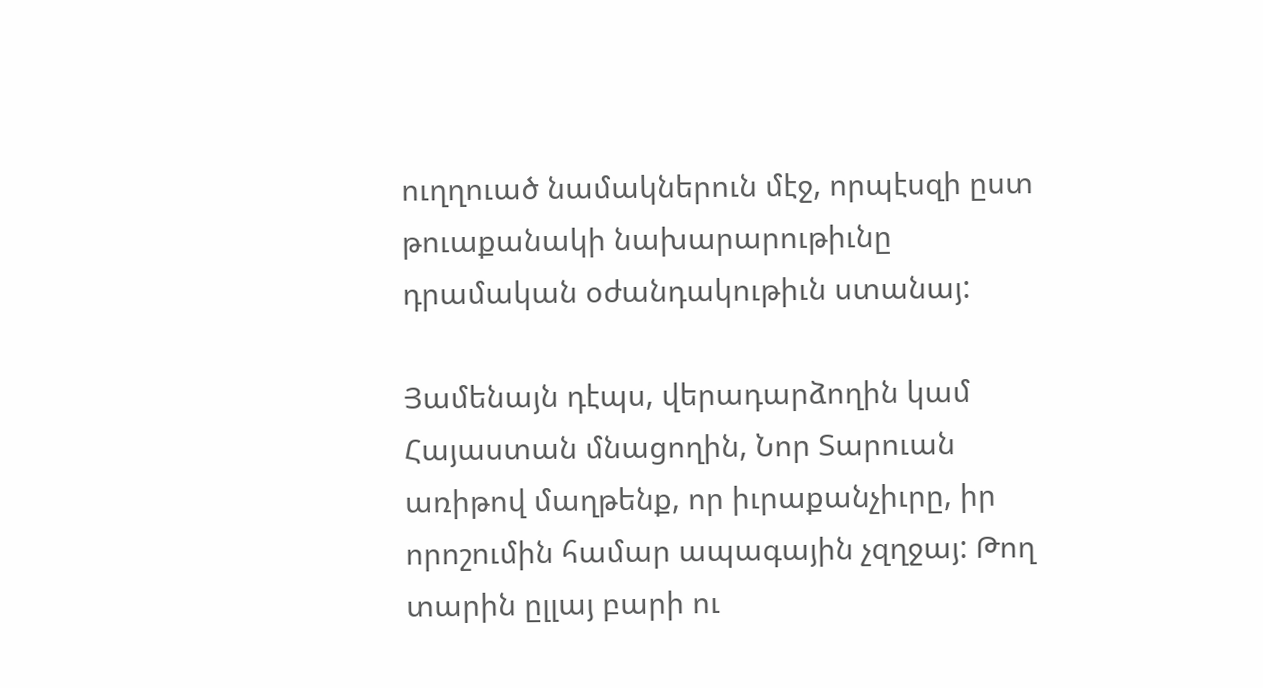ուղղուած նամակներուն մէջ, որպէսզի ըստ թուաքանակի նախարարութիւնը դրամական օժանդակութիւն ստանայ:

Յամենայն դէպս, վերադարձողին կամ Հայաստան մնացողին, Նոր Տարուան առիթով մաղթենք, որ իւրաքանչիւրը, իր որոշումին համար ապագային չզղջայ: Թող տարին ըլլայ բարի ու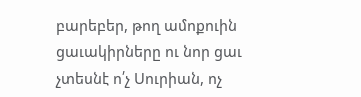բարեբեր, թող ամոքուին ցաւակիրները ու նոր ցաւ չտեսնէ ո՛չ Սուրիան, ոչ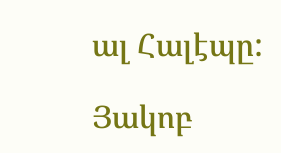ալ Հալէպը:

Յակոբ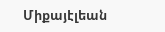Միքայէլեան